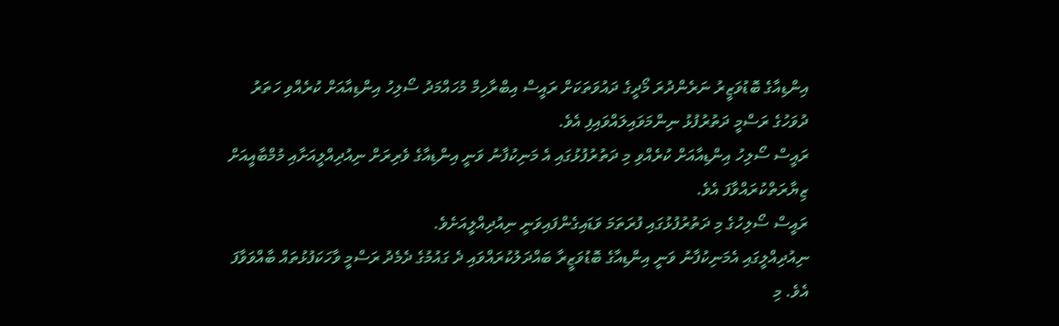އިންޑިއާގެ ބޮޑުވަޒީރު ނަރެންދުރަ މޯދީގެ ދައުވަތަކަށް ރައީސް އިބްރާހިމް މުހައްމަދު ސޯލިހު އިންޑިއާއަށް ކުރެއްވި ހަތަރު ދުވަހުގެ ރަސްމީ ދަތުރުފުޅު ނިންމަވައިލައްވައިފި އެވެ.
ރައީސް ސޯލިހު އިންޑިއާއަށް ކުރެއްވި މި ދަތުރުފުޅުގައި އެ މަނިކުފާނު ވަނީ އިންޑިއާގެ ވެރިރަށް ނިއުދިއްލީއަށާއި މުމްބާއީއަށް ޒިޔާރަތްކުރައްވާފަ އެވެ.
ރައީސް ސޯލިހުގެ މި ދަތުރުފުޅުގައި ފުރަތަމަ ވަޑައިގެންފައިވަނީ ނިއުދިއްލީއަށެވެ.
ނިއުދިއްލީގައި އެމަނިކުފާނު ވަނީ އިންޑިއާގެ ބޮޑުވަޒީރާ ބައްދަލުކުރައްވައި ދެ ގައުމުގެ ދެމެދު ރަސްމީ ވާހަކަފުޅުތައް ބާއްވަވާފަ އެވެ. މި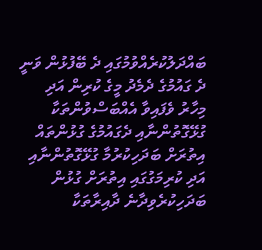ބައްދަލުކުރެއްވުމުގައި ދެ ބޭފުޅުން ވަނީ ދެ ގައުމުގެ ދެމެދު މީގެ ކުރިން އަދި މިހާރު ވެފައިވާ އެއްބަސްވުންތަކާ ގުޅޭގޮތުންނާއި ދެގައުމުގެ ގުޅުންތައް އިތުރަށް ބަދަހިކުރުމާ ގުޅޭގޮތުންނާއި އަދި ކުރިމަގުގައި އިތުރަށް ގުޅުން ބަދަހިކުރެވިދާނެ ދާއިރާތަކާ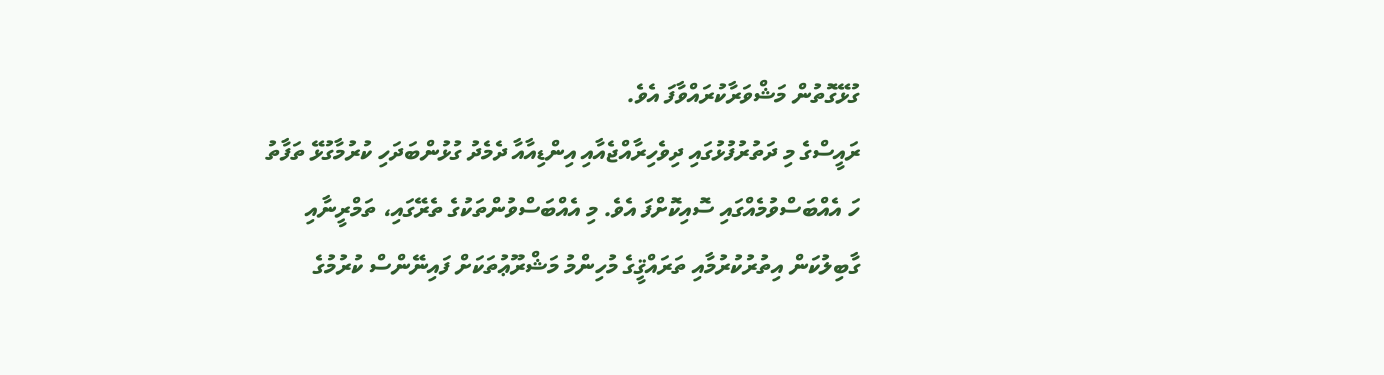ގުޅޭގޮތުން މަޝްވަރާކުރައްވާފަ އެވެ.
ރައީސްގެ މި ދަތުރުފުޅުގައި ދިވެހިރާއްޖެއާއި އިންޑިއާއާ ދެމެދު ގުޅުންބަދަހި ކުރުމާގުޅޭ ތަފާތު ހަ އެއްބަސްވުމެއްގައި ސޮއިކޮށްފަ އެވެ. މި އެއްބަސްވުންތަކުގެ ތެރޭގައި، ތަމްރީނާއި ގާބިލުކަން އިތުރުކުރުމާއި ތަރައްޤީގެ މުހިންމު މަޝްރޫޢުތަކަށް ފައިނޭންސް ކުރުމުގެ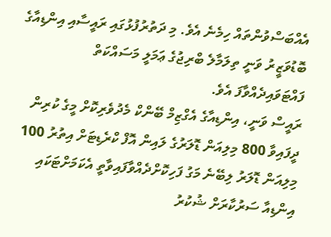އެއްބަސްވުންތައް ހިމެނެ އެވެ. މި ދަތުރުފުޅުގައި ރައީސާއި އިންޑިއާގެ ބޮޑުވަޒީރު ވަނީ ތިލަމާލެ ބްރިޖުގެ ޢަމަލީ މަސައްކަތް ފައްޓަވައިދެއްވާފަ އެވެ.
ރައީސް ވަނީ، އިންޑިއާގެ އެގްޒިމް ބޭންކް މެދުވެރިކޮށް މީގެ ކުރިން ދީފައިވާ 800 މިލިއަން ޑޮލަރުގެ ލައިން އޮފް ކްރެޑިޓަށް އިތުރު 100 މިލިއަން ޑޮލަރު ލިބޭނެ މަގު ފަހިކޮށްދެއްވާފައިވާތީ އެކަމަށްޓަކައި އިންޑިއާ ސަރުކާރަށް ޝުކުރު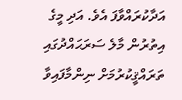އަދާކުރައްވާފަ އެވެ. އަދި މީގެ އިތުރުން މާލެ ސަރަޙައްދުގައި ތަރައްޤީކުރުމަށް ނިންމާފައިވާ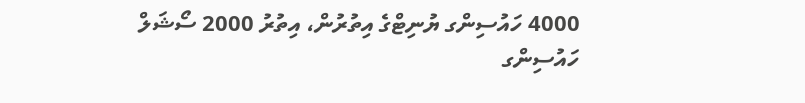4000 ހައުސިންގ ޔުނިޓްގެ އިތުރުން، އިތުރު 2000 ސޯޝަލް ހައުސިންގ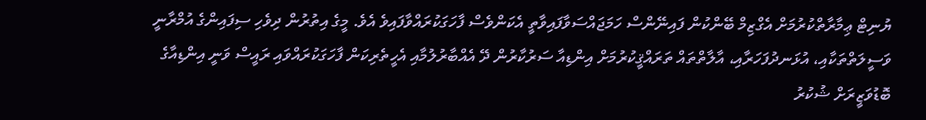ޔުނިޓް ޢިމާރާތްކުރުމަށް އެގްޒިމް ބޭންކުން ފައިނޭންސް ހަމަޖައްސަވާފައިވާތީ އެކަންވެސް ފާހަގަކުރައްވާފައިވެ އެވެ. މީގެ އިތުރުން ދިވެހި ސިފައިންގެ އުމްރާނީ ވަސީލަތްތަކާއި، އުޅަނދުފަހަރާއި، އާލާތްތައް ތަރައްޤީކުރުމަށް އިންޑިއާ ސަރުކާރުން ދޭ އެއްބާރުލުމާއި އެހީތެރިކަން ފާހަގަކުރައްވައި ރައީސް ވަނީ އިންޑިއާގެ ބޮޑުވަޒީރަށް ޝުކުރު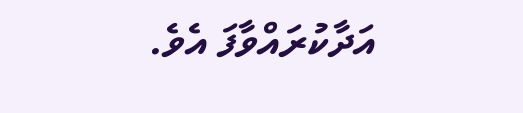އަދާކުރައްވާފަ އެވެ.